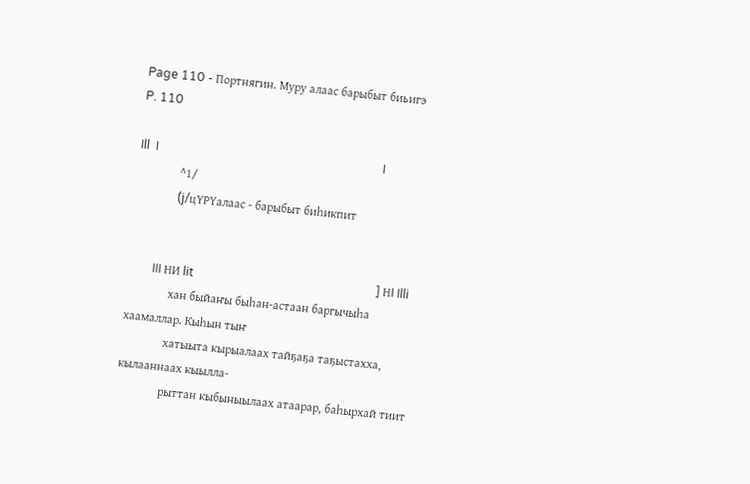Page 110 - Портнягин. Муру алаас барыбыт биьигэ
P. 110

Ill  I                                                                           I
              ^1/
              (j/цҮРҮалаас - барыбыт биһикпит


        III НИ lit                                                             ] НI Illi
              хан быйаҥы быһан-астаан баргычыһа хаамаллар. Кыһын тыҥ
              хатыыта кырыалаах тайҕаҕа таҕыстахха, кылааннаах кыылла-
              рыттан кыбыныылаах атаарар, баһырхай тиит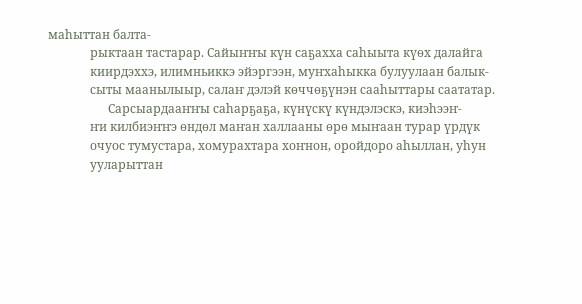маһыттан балта-
              рыктаан тастарар. Сайыҥҥы күн саҕахха саһыыта күөх далайга
              киирдэххэ, илимньиккэ эйэргээн, муҥхаһыкка булуулаан балык-
              сыты маанылыыр, салаҥ дэлэй көччөҕүнэн сааһыттары саататар.
                    Сарсыардааҥҥы саһарҕаҕа, күнүскү күндэлэскэ, киэһээҥ-
              ҥи килбиэҥҥэ өндөл маҥан халлааны өрө мыҥаан турар үрдүк
              очуос тумустара, хомурахтара хоҥнон, оройдоро аһыллан, уһун
              ууларыттан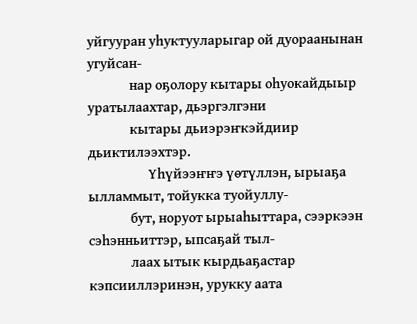уйгууран уһуктууларыгар ой дуораанынан угуйсан-
              нар оҕолору кытары оһуокайдыыр уратылаахтар, дьэргэлгэни
              кытары дьиэрэҥкэйдиир дьиктилээхтэр.
                    Үһүйээҥҥэ үөтүллэн, ырыаҕа ылламмыт, тойукка туойуллу-
              бут, норуот ырыаһыттара, сээркээн сэһэнньиттэр, ыпсаҕай тыл-
              лаах ытык кырдьаҕастар кэпсииллэринэн, урукку аата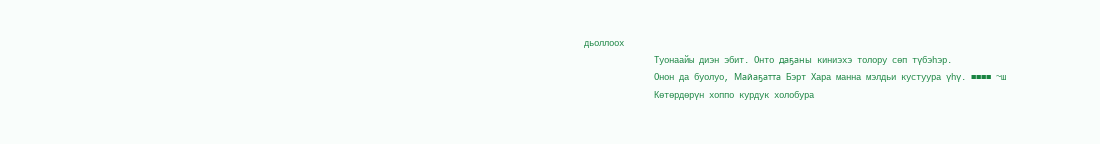дьоллоох
              Туонаайы диэн эбит. Онто даҕаны киниэхэ толору сөп түбэһэр.
              Онон да буолуо, Майаҕатта Бэрт Хара манна мэлдьи кустуура үһү. ■■■■ ~ш
              Көтөрдөрүн хоппо курдук холобура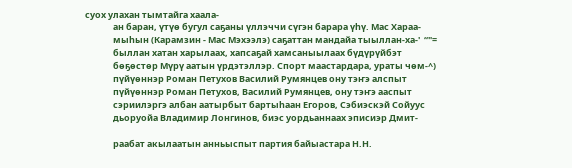суох улахан тымтайга хаала-
              ан баран, үтүө бугул саҕаны үллэччи сүгэн барара үһү. Мас Хараа-
              мыһын (Карамзин - Мас Мэхээлэ) саҕаттан мандайа тыыллан-ха-'  “"=
              быллан хатан харылаах, хапсаҕай хамсаныылаах бүдүрүйбэт
              бөҕөстөр Мүрү аатын үрдэтэллэр. Спорт маастардара, ураты чөм-^)
              пүйүөннэр Роман Петухов Василий Румянцев ону тэҥэ алспыт
              пүйүөннэр Роман Петухов, Василий Румянцев, ону тэҥэ ааспыт
              сэриилэргэ албан аатырбыт бартыһаан Егоров, Сэбиэскэй Сойуус
              дьоруойа Владимир Лонгинов, биэс уордьаннаах эписиэр Дмит-

              раабат акылаатын анньыспыт партия байыастара Н.Н.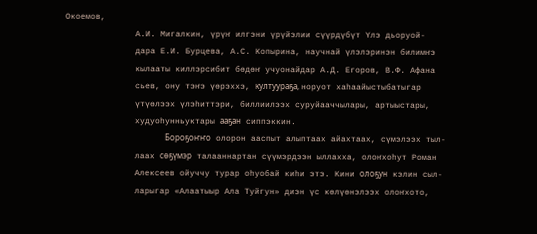Окоемов,
              А.И. Мигалкин, үрүҥ илгэни үрүйэлии сүүрдүбүт Үлэ дьоруой-
              дара Е.И. Бурцева, А.С. Копырина, научнай үлэлэринэн билимҥэ
              кылааты киллэрсибит бөдөҥ учуонайдар А.Д. Егоров, В.Ф. Афана
              сьев, ону тэҥэ үөрэххэ, култуураҕа, норуот хаһаайыстыбатыгар
              үтүөлээх үлэһиттэри, биллиилээх суруйааччылары, артыыстары,
              худуоһунньуктары ааҕан сиппэккин.
                    Бороҕоҥҥо олорон ааспыт алыптаах айахтаах, сүмэлээх тыл-
              лаах сөҕүмэр талааннартан сүүмэрдээн ыллахха, олоҥхоһут Роман
              Алексеев ойуччу турар оһуобай киһи этэ. Кини олоҕун кэлин сыл-
              ларыгар «Алаатыыр Ала Туйгун» диэн үс көлүөнэлээх олоҥхото,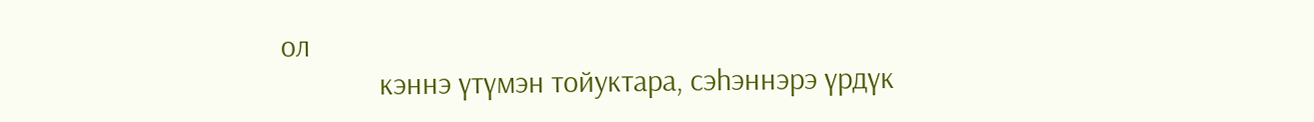ол
              кэннэ үтүмэн тойуктара, сэһэннэрэ үрдүк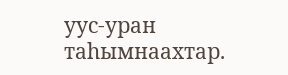уус-уран таһымнаахтар.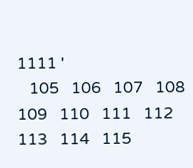1111 '
   105   106   107   108   109   110   111   112   113   114   115